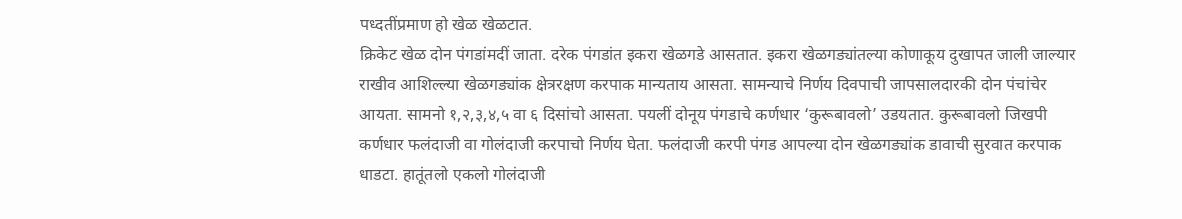पध्दतींप्रमाण हो खेळ खेळटात.
क्रिकेट खेळ दोन पंगडांमदीं जाता. दरेक पंगडांत इकरा खेळगडे आसतात. इकरा खेळगड्यांतल्या कोणाकूय दुखापत जाली जाल्यार राखीव आशिल्ल्या खेळगड्यांक क्षेत्ररक्षण करपाक मान्यताय आसता. सामन्याचे निर्णय दिवपाची जापसालदारकी दोन पंचांचेर आयता. सामनो १,२,३,४,५ वा ६ दिसांचो आसता. पयलीं दोनूय पंगडाचे कर्णधार ‘कुरूबावलो’ उडयतात. कुरूबावलो जिखपी कर्णधार फलंदाजी वा गोलंदाजी करपाचो निर्णय घेता. फलंदाजी करपी पंगड आपल्या दोन खेळगड्यांक डावाची सुरवात करपाक धाडटा. हातूंतलो एकलो गोलंदाजी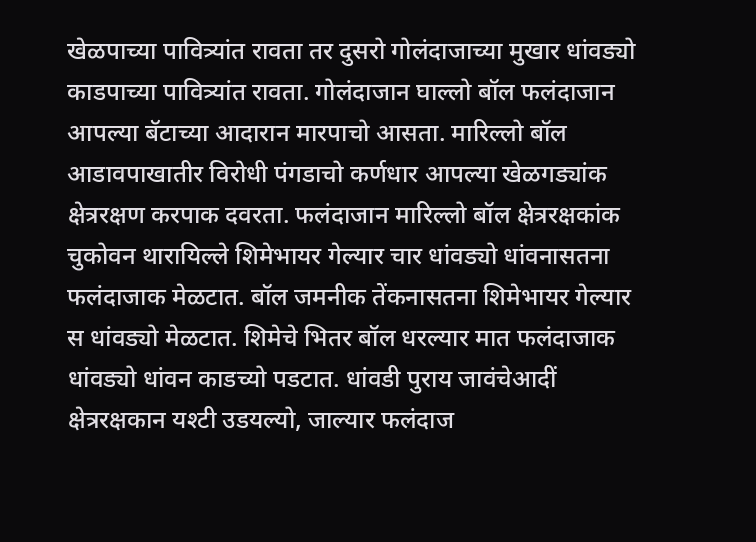खेळपाच्या पावित्र्यांत रावता तर दुसरो गोलंदाजाच्या मुखार धांवड्यो काडपाच्या पावित्र्यांत रावता. गोलंदाजान घाल्लो बॉल फलंदाजान आपल्या बॅटाच्या आदारान मारपाचो आसता. मारिल्लो बॉल आडावपाखातीर विरोधी पंगडाचो कर्णधार आपल्या खेळगड्यांक क्षेत्ररक्षण करपाक दवरता. फलंदाजान मारिल्लो बॉल क्षेत्ररक्षकांक चुकोवन थारायिल्ले शिमेभायर गेल्यार चार धांवड्यो धांवनासतना फलंदाजाक मेळटात. बॉल जमनीक तेंकनासतना शिमेभायर गेल्यार स धांवड्यो मेळटात. शिमेचे भितर बॉल धरल्यार मात फलंदाजाक धांवड्यो धांवन काडच्यो पडटात. धांवडी पुराय जावंचेआदीं क्षेत्ररक्षकान यश्टी उडयल्यो, जाल्यार फलंदाज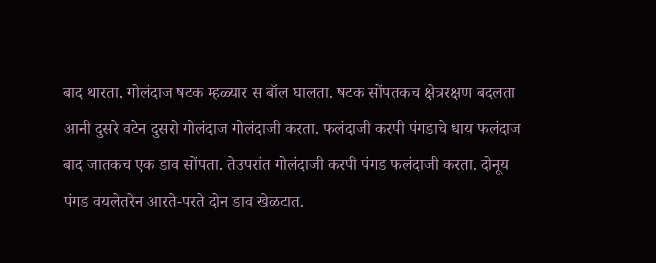बाद थारता. गोलंदाज षटक म्हळ्यार स बॉल घालता. षटक सोंपतकच क्षेत्ररक्षण बदलता आनी दुसरे वटेन दुसरो गोलंदाज गोलंदाजी करता. फलंदाजी करपी पंगडाचे धाय फलंदाज बाद जातकच एक डाव सोंपता. तेउपरांत गोलंदाजी करपी पंगड फलंदाजी करता. दोनूय पंगड वयलेतरेन आरते-परते दोन डाव खेळटात.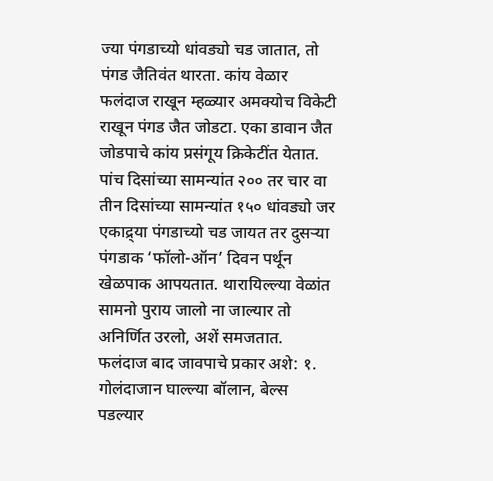ज्या पंगडाच्यो धांवड्यो चड जातात, तो पंगड जैतिवंत थारता. कांय वेळार फलंदाज राखून म्हळ्यार अमक्योच विकेटी राखून पंगड जैत जोडटा. एका डावान जैत जोडपाचे कांय प्रसंगूय क्रिकेटींत येतात. पांच दिसांच्या सामन्यांत २०० तर चार वा तीन दिसांच्या सामन्यांत १५० धांवड्यो जर एकाद्र्या पंगडाच्यो चड जायत तर दुसऱ्या पंगडाक ‘फॉलो-ऑन’ दिवन पर्थून खेळपाक आपयतात. थारायिल्ल्या वेळांत सामनो पुराय जालो ना जाल्यार तो अनिर्णित उरलो, अशें समजतात.
फलंदाज बाद जावपाचे प्रकार अशे: १. गोलंदाजान घाल्ल्या बॉलान, बेल्स पडल्यार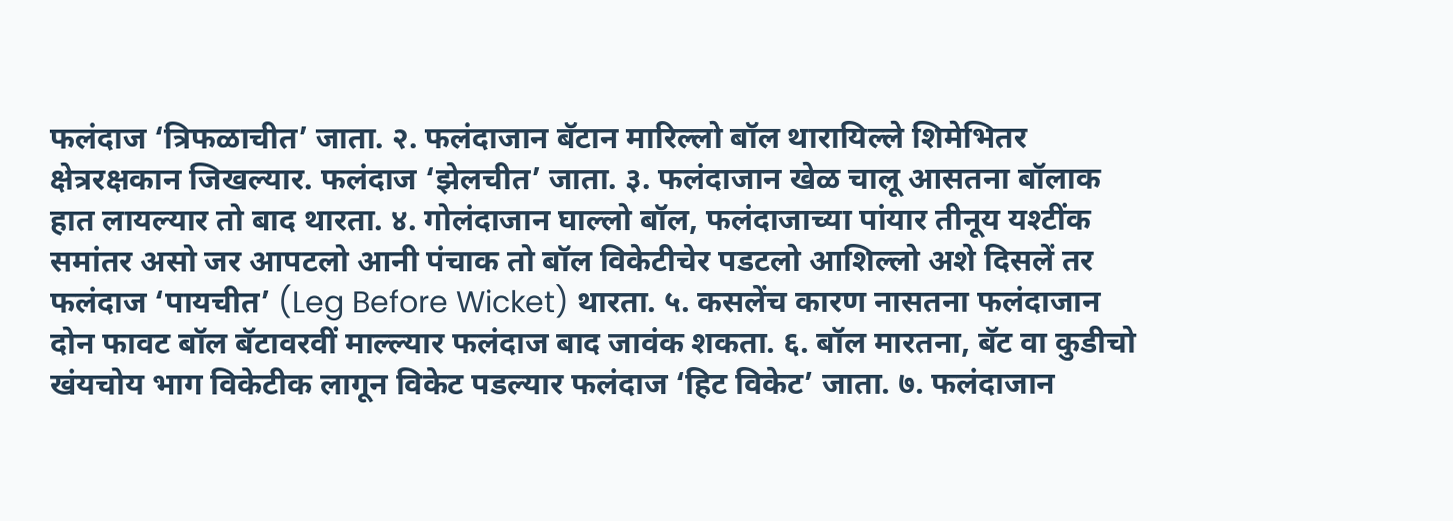फलंदाज ‘त्रिफळाचीत’ जाता. २. फलंदाजान बॅटान मारिल्लो बॉल थारायिल्ले शिमेभितर क्षेत्ररक्षकान जिखल्यार. फलंदाज ‘झेलचीत’ जाता. ३. फलंदाजान खेळ चालू आसतना बॉलाक हात लायल्यार तो बाद थारता. ४. गोलंदाजान घाल्लो बॉल, फलंदाजाच्या पांयार तीनूय यश्टींक समांतर असो जर आपटलो आनी पंचाक तो बॉल विकेटीचेर पडटलो आशिल्लो अशे दिसलें तर फलंदाज ‘पायचीत’ (Leg Before Wicket) थारता. ५. कसलेंच कारण नासतना फलंदाजान दोन फावट बॉल बॅटावरवीं माल्ल्यार फलंदाज बाद जावंक शकता. ६. बॉल मारतना, बॅट वा कुडीचो खंयचोय भाग विकेटीक लागून विकेट पडल्यार फलंदाज ‘हिट विकेट’ जाता. ७. फलंदाजान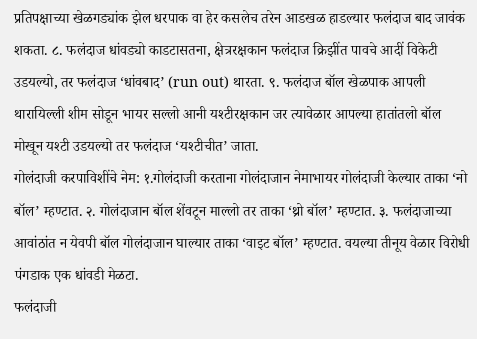प्रतिपक्षाच्या खेळगड्यांक झेल धरपाक वा हेर कसलेच तरेन आडखळ हाडल्यार फलंदाज बाद जावंक शकता. ८. फलंदाज धांवड्यो काडटासतना, क्षेत्ररक्षकान फलंदाज क्रिझींत पावचे आदीं विकेटी उडयल्यो, तर फलंदाज ‘धांवबाद’ (run out) थारता. ९. फलंदाज बॉल खेळपाक आपली थारायिल्ली शीम सोडून भायर सल्लो आनी यश्टीरक्षकान जर त्यावेळार आपल्या हातांतलो बॉल मोखून यश्टी उडयल्यो तर फलंदाज ‘यश्टीचीत’ जाता.
गोलंदाजी करपाविशींचे नेम: १.गोलंदाजी करताना गोलंदाजान नेमाभायर गोलंदाजी केल्यार ताका ‘नो बॉल’ म्हण्टात. २. गोलंदाजान बॉल शेंवटून माल्लो तर ताका ‘थ्रो बॉल’ म्हण्टात. ३. फलंदाजाच्या आवांठांत न येवपी बॉल गोलंदाजान घाल्यार ताका ‘वाइट बॉल’ म्हण्टात. वयल्या तीनूय वेळार विरोधी पंगडाक एक धांवडी मेळटा.
फलंदाजी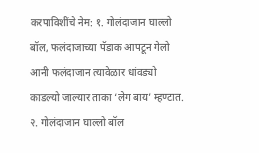करपाविशींचे नेम: १. गोलंदाजान घाल्लो बॉल, फलंदाजाच्या पॅडाक आपटून गेलो आनी फलंदाजान त्यावेळार धांवड्यो काडल्यो जाल्यार ताका ‘लेग बाय’ म्हण्टात. २. गोलंदाजान घाल्लो बॉल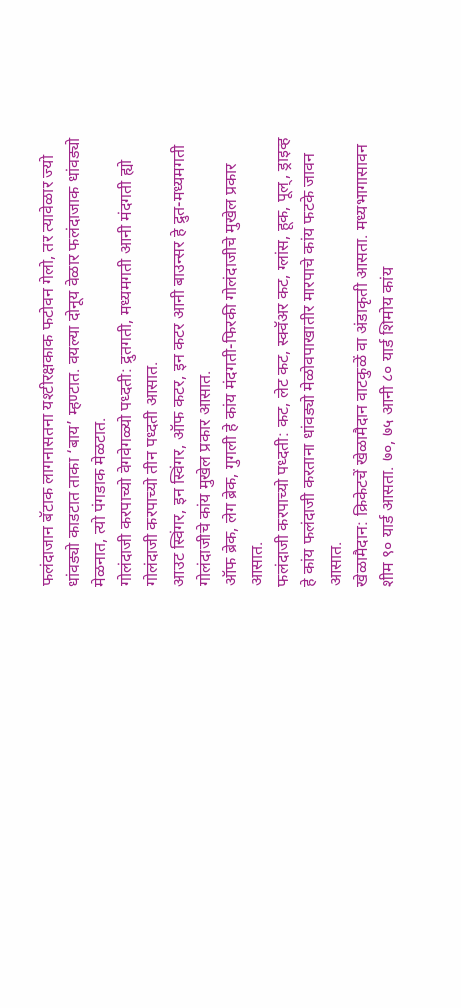फलंदाजान बॅटाक लागनासतना यश्टीरक्षकाक फटोवन गेलो, तर त्यावेळार ज्यो धांवड्यो काडटात ताका ‘बाय’ म्हण्टात. वयल्या दोनूय वेळार फलंदाजाक धांवड्यो मेळनात, त्यो पंगडाक मेळटात.
गोलंदाजी करपाच्यो वेगवेगळ्यो पध्दती: द्रुतगती, मध्यमगती आनी मंदगती ह्यो गोलंदाजी करपाच्यो तीन पध्दती आसात.
आउट स्विंगर, इन स्विंगर, ऑफ कटर, इन कटर आनी बाउन्सर हे द्रुत-मध्यमगती गोलंदाजीचे कांय मुखेल प्रकार आसात.
ऑफ ब्रेक, लेग ब्रेक, गुगली हे कांय मंदगती-फिरकी गोलंदाजीचे मुखेल प्रकार आसात.
फलंदाजी करपाच्यो पध्दती: कट, लेट कट, स्क्वॅअर कट, ग्लांस, हूक, पूल्, ड्राइव्ह हे कांय फलंदाजी करताना धांवड्यो मेळोवपाखातीर मारपाचे कांय फटके जावन आसात.
खेळामैदान: क्रिकेटचें खेळामैदान वाटकुळें वा अंडाकृती आसता. मध्यभागासावन शीम ९० यार्ड आसता. ७०, ७५ आनी ८० यार्ड शिमोय कांय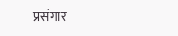प्रसंगार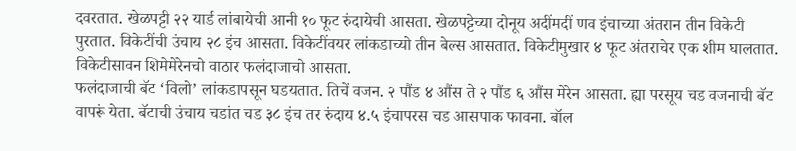दवरतात. खेळपट्टी २२ यार्ड लांबायेची आनी १० फूट रुंदायेची आसता. खेळपट्टेच्या दोनूय अदींमदीं णव इंचाच्या अंतरान तीन विकेटी पुरतात. विकेटींची उंचाय २८ इंच आसता. विकेटींवयर लांकडाच्यो तीन बेल्स आसतात. विकेटीमुखार ४ फूट अंतराचेर एक शीम घालतात. विकेटीसावन शिमेमेरेनचो वाठार फलंदाजाचो आसता.
फलंदाजाची बॅट ‘विलो’ लांकडापसून घडयतात. तिचें वजन. २ पौंड ४ औंस ते २ पौंड ६ औंस मेरेन आसता. ह्या परसूय चड वजनाची बॅट वापरूं येता. बॅटाची उंचाय चडांत चड ३८ इंच तर रुंदाय ४.५ इंचापरस चड आसपाक फावना. बॉल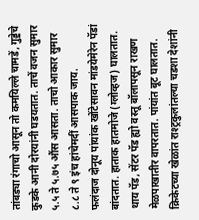तांबड्या रंगाचो आसून तो कमयिल्ले चामडें, गुड्डेचे कुडके आनी दोरयांनी घडयतात. ताचें वजन सुमार ५.५ ते ५.७५ औंस आसता. ताचो आकार सुमार ८.८ ते ९ इंच हांचेमदीं आसपाक जाय.
फलंदाज दोनूय पांयांक खोंटेसावन मांडयेमेरेन पॅडां बांदतात. हाताक हातमोजे (ग्लोव्हज) घालतात. थाय पॅड, सेंटर पॅड ह्यो वस्तू बॉलापसून राखण मेळपाखातीर वापरतात. पांयांत बूट घालतात.
क्रिकेटच्या खेळांत राश्ट्रकुलांतल्या चडशा देशांनी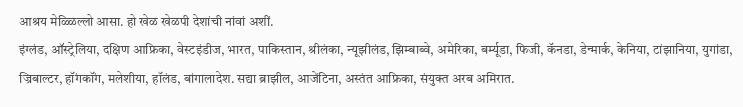आश्रय मेळ्ळिल्लो आसा. हो खेळ खेळपी देशांची नांवां अशीं.
इंग्लंड, ऑस्ट्रेलिया, दक्षिण आफ्रिका, वेस्टइंडीज, भारत, पाकिस्तान, श्रीलंका, न्यूझीलंड, झिम्बाब्वे, अमेरिका, बर्म्यूडा, फिजी, कॅनडा, डेन्मार्क, केनिया, टांझानिया, युगांडा, ज्रिबाल्टर, हॉंगकॉंग, मलेशीया, हॉलंड, बांगालादेश. सद्या ब्राझील, आजेंटिना, अस्तंत आफ्रिका, संयुक्त अरब अमिरात.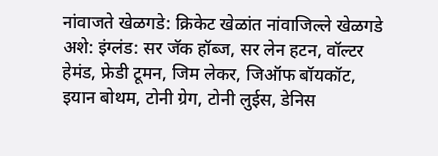नांवाजते खेळगडे: क्रिकेट खेळांत नांवाजिल्ले खेळगडे अशे: इंग्लंड: सर जॅक हॉब्ज, सर लेन हटन, वॉल्टर हेमंड, फ्रेडी टूमन, जिम लेकर, जिऑफ बॉयकॉट, इयान बोथम, टोनी ग्रेग, टोनी लुईस, डेनिस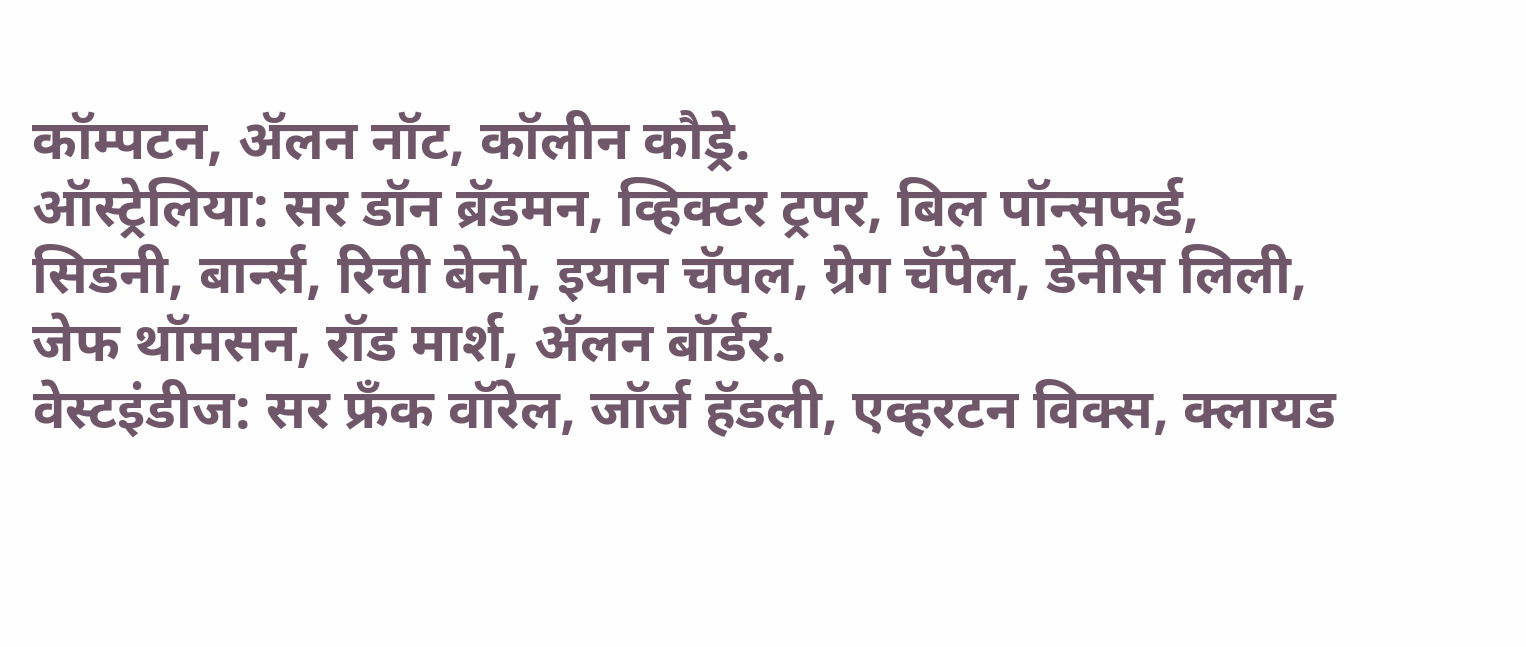कॉम्पटन, ॲलन नॉट, कॉलीन कौड्रे.
ऑस्ट्रेलिया: सर डॉन ब्रॅडमन, व्हिक्टर ट्रपर, बिल पॉन्सफर्ड, सिडनी, बार्न्स, रिची बेनो, इयान चॅपल, ग्रेग चॅपेल, डेनीस लिली, जेफ थॉमसन, रॉड मार्श, ॲलन बॉर्डर.
वेस्टइंडीज: सर फ्रॅंक वॉरेल, जॉर्ज हॅडली, एव्हरटन विक्स, क्लायड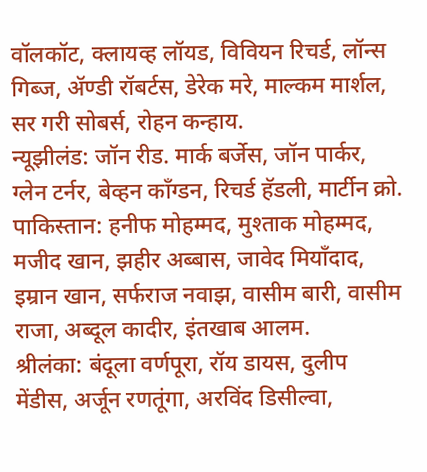वॉलकॉट, क्लायव्ह लॉयड, विवियन रिचर्ड, लॉन्स गिब्ज, ॲण्डी रॉबर्टस, डेरेक मरे, माल्कम मार्शल, सर गरी सोबर्स, रोहन कन्हाय.
न्यूझीलंड: जॉन रीड. मार्क बर्जेस, जॉन पार्कर, ग्लेन टर्नर, बेव्हन कॉंग्डन, रिचर्ड हॅडली, मार्टीन क्रो.
पाकिस्तान: हनीफ मोहम्मद, मुश्ताक मोहम्मद, मजीद खान, झहीर अब्बास, जावेद मियॉंदाद, इम्रान खान, सर्फराज नवाझ, वासीम बारी, वासीम राजा, अब्दूल कादीर, इंतखाब आलम.
श्रीलंका: बंदूला वर्णपूरा, रॉय डायस, दुलीप मेंडीस, अर्जून रणतूंगा, अरविंद डिसील्वा,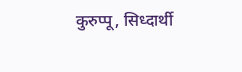कुरुप्पू, सिध्दार्थी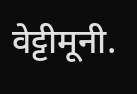वेट्टीमूनी.